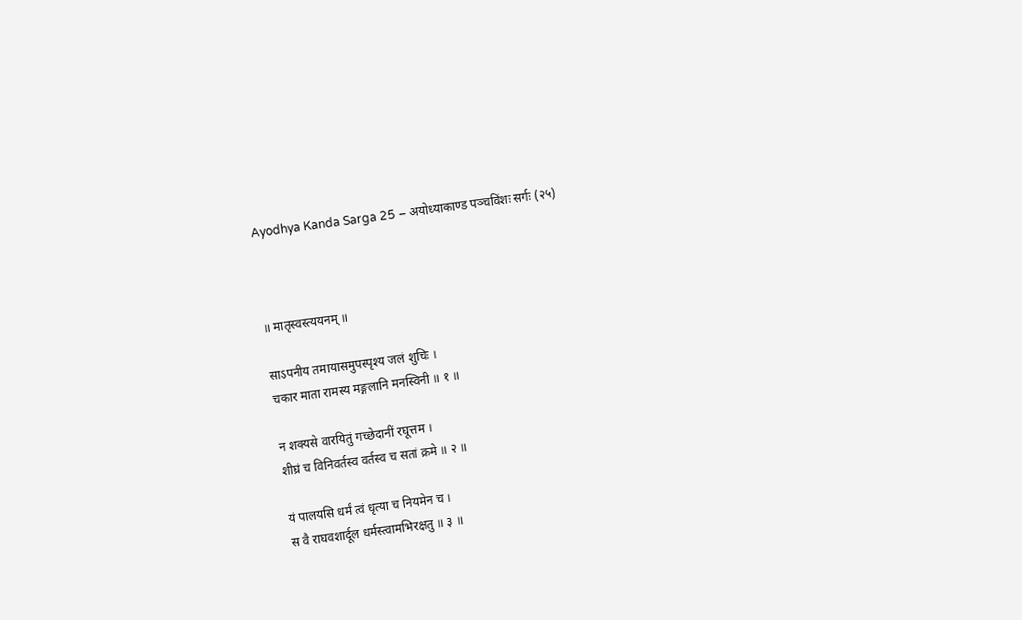Ayodhya Kanda Sarga 25 – अयोध्याकाण्ड पञ्चविंशः सर्गः (२५)



॥ मातृस्वस्त्ययनम् ॥

साऽपनीय तमायासमुपस्पृश्य जलं शुचिः ।
चकार माता रामस्य मङ्गलानि मनस्विनी ॥ १ ॥

न शक्यसे वारयितुं गच्छेदानीं रघूत्तम ।
शीघ्रं च विनिवर्तस्व वर्तस्व च सतां क्रमे ॥ २ ॥

यं पालयसि धर्मं त्वं धृत्या च नियमेन च ।
स वै राघवशार्दूल धर्मस्त्वामभिरक्षतु ॥ ३ ॥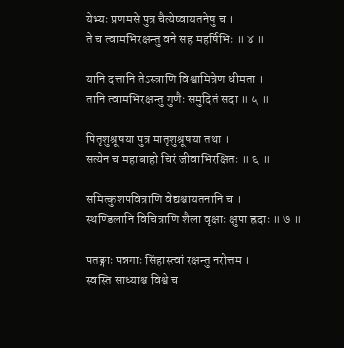येभ्यः प्रणमसे पुत्र चैत्येष्वायतनेषु च ।
ते च त्वामभिरक्षन्तु वने सह महर्षिभिः ॥ ४ ॥

यानि दत्तानि तेऽस्त्राणि विश्वामित्रेण धीमता ।
तानि त्वामभिरक्षन्तु गुणैः समुदितं सदा ॥ ५ ॥

पितृशुश्रूषया पुत्र मातृशुश्रूषया तथा ।
सत्येन च महाबाहो चिरं जीवाभिरक्षितः ॥ ६ ॥

समित्कुशपवित्राणि वेद्यश्चायतनानि च ।
स्थण्डिलानि विचित्राणि शैला वृक्षाः क्षुपा ह्रदाः ॥ ७ ॥

पतङ्गाः पन्नगाः सिंहास्त्वां रक्षन्तु नरोत्तम ।
स्वस्ति साध्याश्च विश्वे च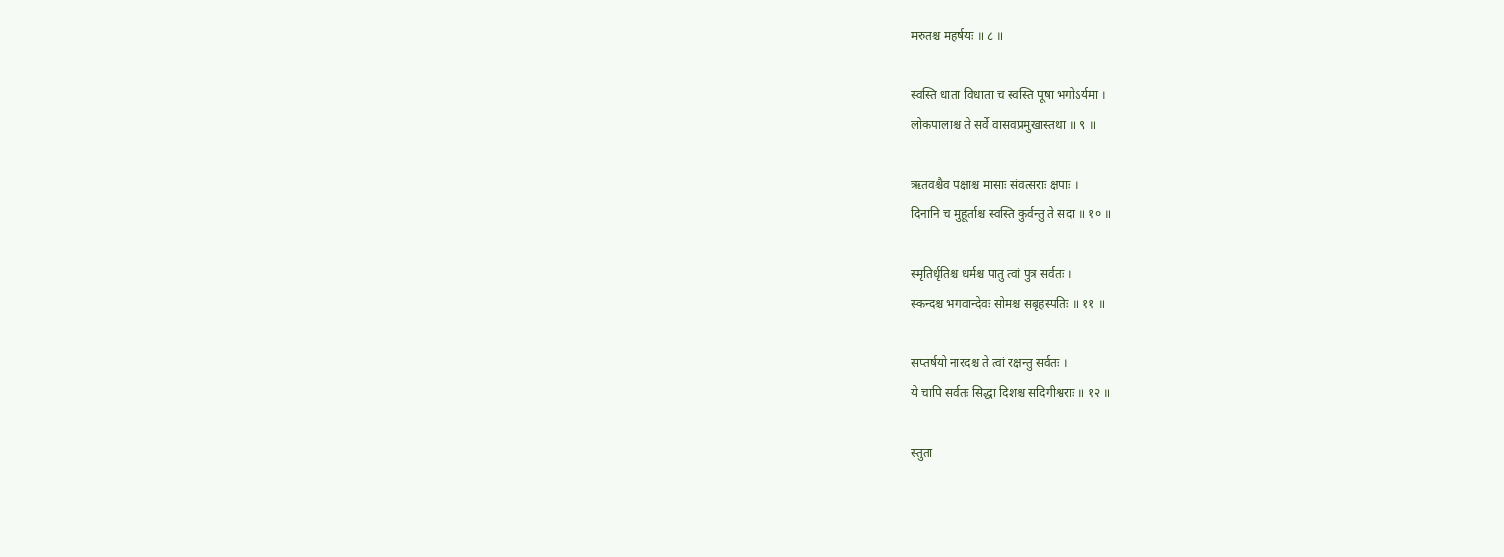मरुतश्च महर्षयः ॥ ८ ॥

स्वस्ति धाता विधाता च स्वस्ति पूषा भगोऽर्यमा ।
लोकपालाश्च ते सर्वे वासवप्रमुखास्तथा ॥ ९ ॥

ऋतवश्चैव पक्षाश्च मासाः संवत्सराः क्षपाः ।
दिनानि च मुहूर्ताश्च स्वस्ति कुर्वन्तु ते सदा ॥ १० ॥

स्मृतिर्धृतिश्च धर्मश्च पातु त्वां पुत्र सर्वतः ।
स्कन्दश्च भगवान्देवः सोमश्च सबृहस्पतिः ॥ ११ ॥

सप्तर्षयो नारदश्च ते त्वां रक्षन्तु सर्वतः ।
ये चापि सर्वतः सिद्धा दिशश्च सदिगीश्वराः ॥ १२ ॥

स्तुता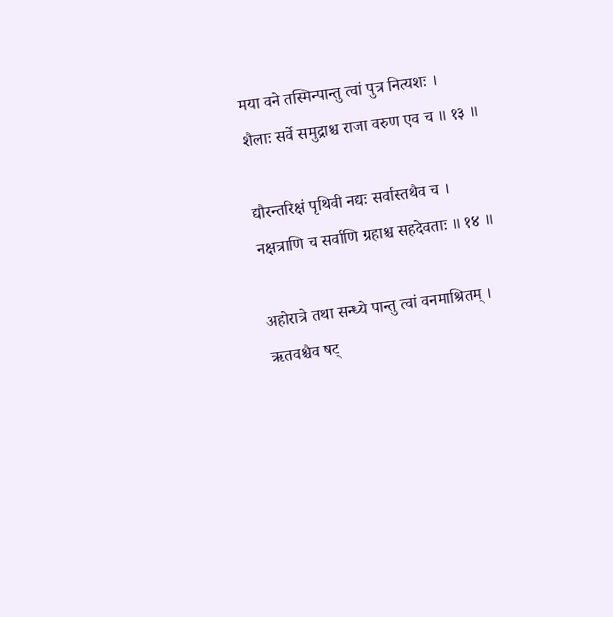मया वने तस्मिन्पान्तु त्वां पुत्र नित्यशः ।
शैलाः सर्वे समुद्राश्च राजा वरुण एव च ॥ १३ ॥

द्यौरन्तरिक्षं पृथिवी नद्यः सर्वास्तथैव च ।
नक्षत्राणि च सर्वाणि ग्रहाश्च सहदेवताः ॥ १४ ॥

अहोरात्रे तथा सन्ध्ये पान्तु त्वां वनमाश्रितम् ।
ऋतवश्चैव षट्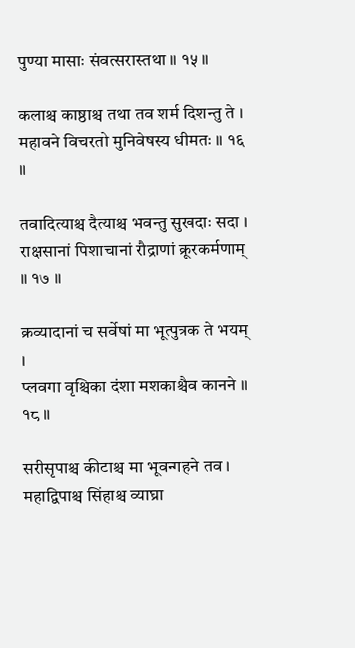पुण्या मासाः संवत्सरास्तथा ॥ १५ ॥

कलाश्च काष्ठाश्च तथा तव शर्म दिशन्तु ते ।
महावने विचरतो मुनिवेषस्य धीमतः ॥ १६ ॥

तवादित्याश्च दैत्याश्च भवन्तु सुखदाः सदा ।
राक्षसानां पिशाचानां रौद्राणां क्रूरकर्मणाम् ॥ १७ ॥

क्रव्यादानां च सर्वेषां मा भूत्पुत्रक ते भयम् ।
प्लवगा वृश्चिका दंशा मशकाश्चैव कानने ॥ १८ ॥

सरीसृपाश्च कीटाश्च मा भूवन्गहने तव ।
महाद्विपाश्च सिंहाश्च व्याघ्रा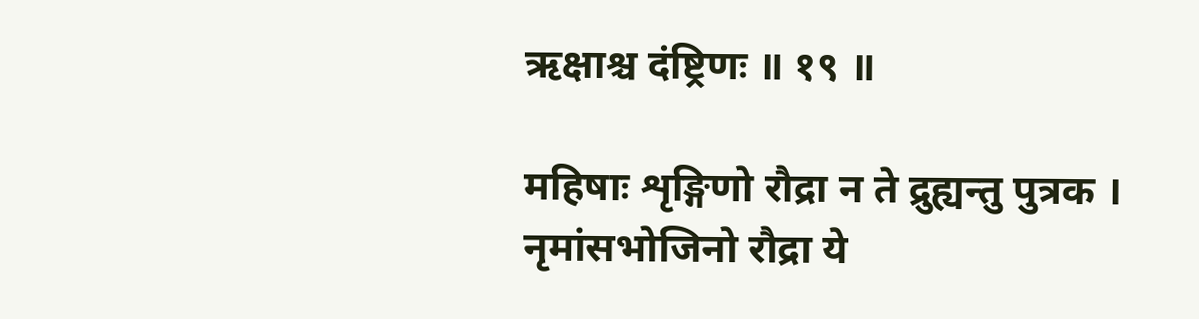ऋक्षाश्च दंष्ट्रिणः ॥ १९ ॥

महिषाः शृङ्गिणो रौद्रा न ते द्रुह्यन्तु पुत्रक ।
नृमांसभोजिनो रौद्रा ये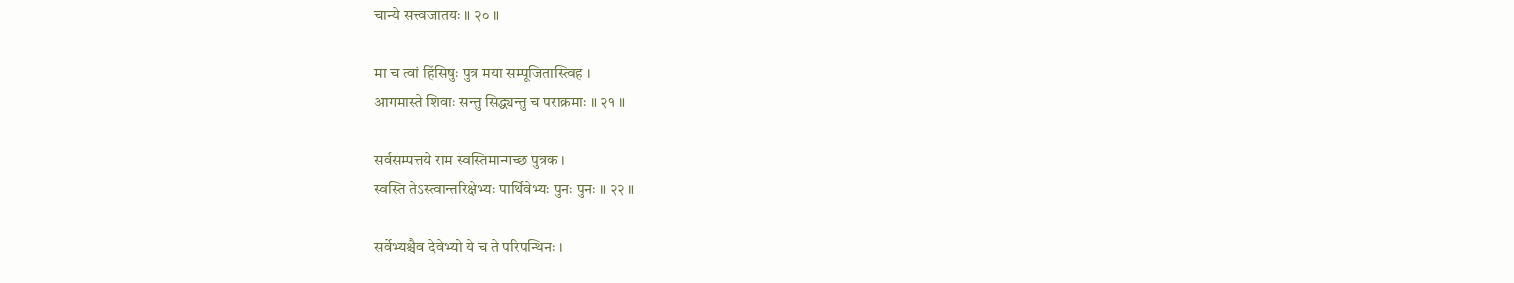चान्ये सत्त्वजातयः ॥ २० ॥

मा च त्वां हिंसिषुः पुत्र मया सम्पूजितास्त्विह ।
आगमास्ते शिवाः सन्तु सिद्ध्यन्तु च पराक्रमाः ॥ २१ ॥

सर्वसम्पत्तये राम स्वस्तिमान्गच्छ पुत्रक ।
स्वस्ति तेऽस्त्वान्तरिक्षेभ्यः पार्थिवेभ्यः पुनः पुनः ॥ २२ ॥

सर्वेभ्यश्चैव देवेभ्यो ये च ते परिपन्थिनः ।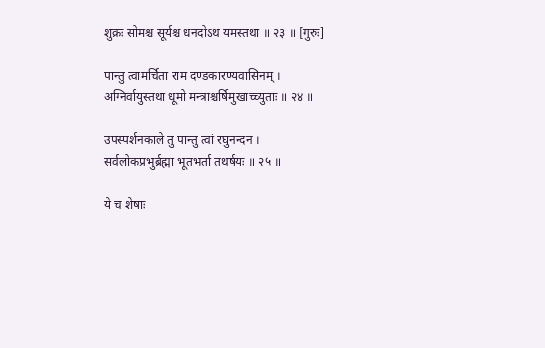शुक्रः सोमश्च सूर्यश्च धनदोऽथ यमस्तथा ॥ २३ ॥ [गुरुः]

पान्तु त्वामर्चिता राम दण्डकारण्यवासिनम् ।
अग्निर्वायुस्तथा धूमो मन्त्राश्चर्षिमुखाच्च्युताः ॥ २४ ॥

उपस्पर्शनकाले तु पान्तु त्वां रघुनन्दन ।
सर्वलोकप्रभुर्ब्रह्मा भूतभर्ता तथर्षयः ॥ २५ ॥

ये च शेषाः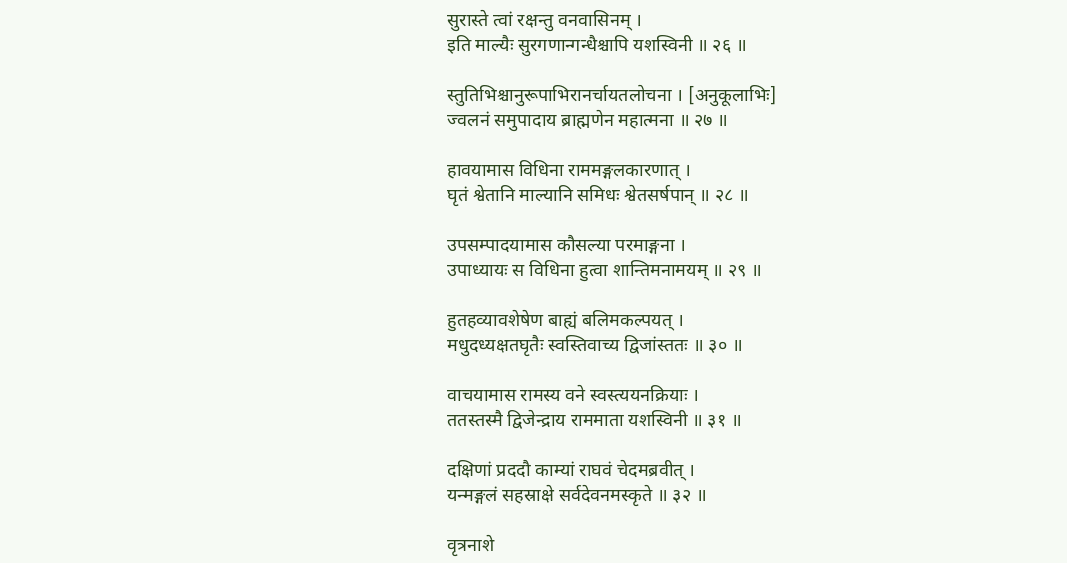सुरास्ते त्वां रक्षन्तु वनवासिनम् ।
इति माल्यैः सुरगणान्गन्धैश्चापि यशस्विनी ॥ २६ ॥

स्तुतिभिश्चानुरूपाभिरानर्चायतलोचना । [अनुकूलाभिः]
ज्वलनं समुपादाय ब्राह्मणेन महात्मना ॥ २७ ॥

हावयामास विधिना राममङ्गलकारणात् ।
घृतं श्वेतानि माल्यानि समिधः श्वेतसर्षपान् ॥ २८ ॥

उपसम्पादयामास कौसल्या परमाङ्गना ।
उपाध्यायः स विधिना हुत्वा शान्तिमनामयम् ॥ २९ ॥

हुतहव्यावशेषेण बाह्यं बलिमकल्पयत् ।
मधुदध्यक्षतघृतैः स्वस्तिवाच्य द्विजांस्ततः ॥ ३० ॥

वाचयामास रामस्य वने स्वस्त्ययनक्रियाः ।
ततस्तस्मै द्विजेन्द्राय राममाता यशस्विनी ॥ ३१ ॥

दक्षिणां प्रददौ काम्यां राघवं चेदमब्रवीत् ।
यन्मङ्गलं सहस्राक्षे सर्वदेवनमस्कृते ॥ ३२ ॥

वृत्रनाशे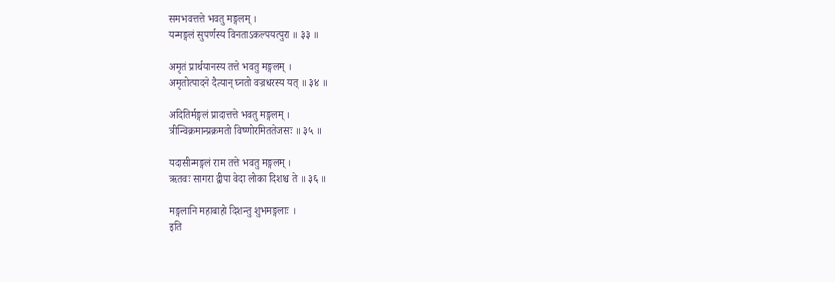समभवत्तत्ते भवतु मङ्गलम् ।
यन्मङ्गलं सुपर्णस्य विनताऽकल्पयत्पुरा ॥ ३३ ॥

अमृतं प्रार्थयानस्य तत्ते भवतु मङ्गलम् ।
अमृतोत्पादने दैत्यान् घ्नतो वज्रधरस्य यत् ॥ ३४ ॥

अदितिर्मङ्गलं प्रादात्तत्ते भवतु मङ्गलम् ।
त्रीन्विक्रमान्प्रक्रमतो विष्णोरमिततेजसः ॥ ३५ ॥

यदासीन्मङ्गलं राम तत्ते भवतु मङ्गलम् ।
ऋतवः सागरा द्वीपा वेदा लोका दिशश्च ते ॥ ३६ ॥

मङ्गलानि महाबाहो दिशन्तु शुभमङ्गलाः ।
इति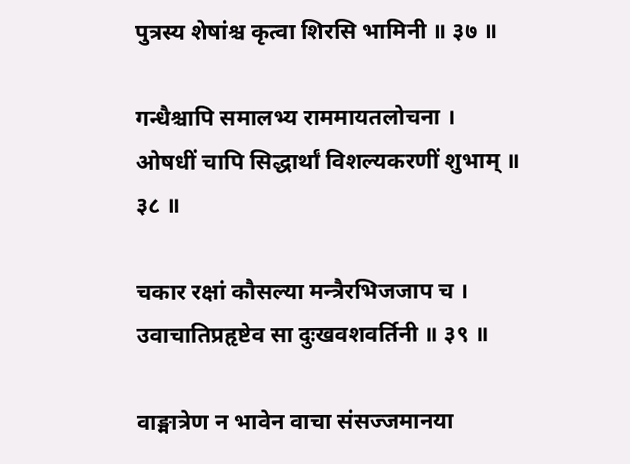पुत्रस्य शेषांश्च कृत्वा शिरसि भामिनी ॥ ३७ ॥

गन्धैश्चापि समालभ्य राममायतलोचना ।
ओषधीं चापि सिद्धार्थां विशल्यकरणीं शुभाम् ॥ ३८ ॥

चकार रक्षां कौसल्या मन्त्रैरभिजजाप च ।
उवाचातिप्रहृष्टेव सा दुःखवशवर्तिनी ॥ ३९ ॥

वाङ्मात्रेण न भावेन वाचा संसज्जमानया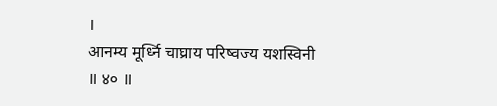।
आनम्य मूर्ध्नि चाघ्राय परिष्वज्य यशस्विनी ॥ ४० ॥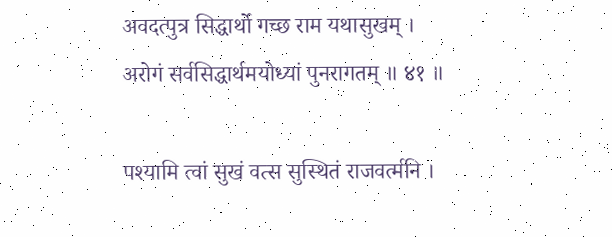अवदत्पुत्र सिद्धार्थो गच्छ राम यथासुखम् ।
अरोगं सर्वसिद्धार्थमयोध्यां पुनरागतम् ॥ ४१ ॥

पश्यामि त्वां सुखं वत्स सुस्थितं राजवर्त्मनि ।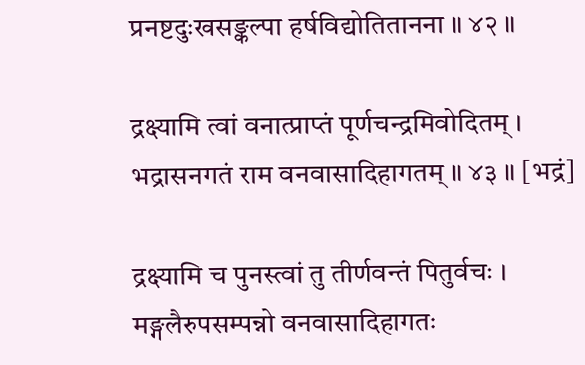प्रनष्टदुःखसङ्कल्पा हर्षविद्योतितानना ॥ ४२ ॥

द्रक्ष्यामि त्वां वनात्प्राप्तं पूर्णचन्द्रमिवोदितम् ।
भद्रासनगतं राम वनवासादिहागतम् ॥ ४३ ॥ [भद्रं]

द्रक्ष्यामि च पुनस्त्वां तु तीर्णवन्तं पितुर्वचः ।
मङ्गलैरुपसम्पन्नो वनवासादिहागतः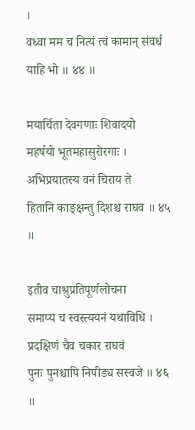।
वध्वा मम च नित्यं त्वं कामान् संवर्ध याहि भो ॥ ४४ ॥

मयार्चिता देवगणाः शिवादयो
महर्षयो भूतमहासुरोरगाः ।
अभिप्रयातस्य वनं चिराय ते
हितानि काङ्क्षन्तु दिशश्च राघव ॥ ४५ ॥

इतीव चाश्रुप्रतिपूर्णलोचना
समाप्य च स्वस्त्ययनं यथाविधि ।
प्रदक्षिणं चैव चकार राघवं
पुनः पुनश्चापि निपीड्य सस्वजे ॥ ४६ ॥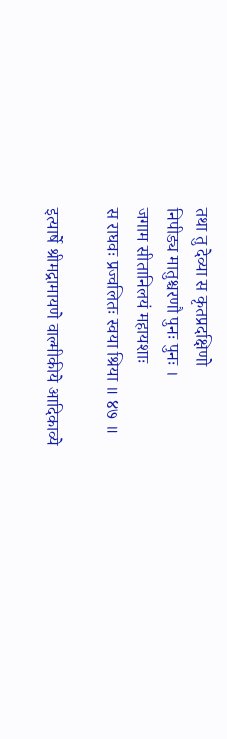तथा तु देव्या स कृतप्रदक्षिणो
निपीड्य मातुश्चरणौ पुनः पुनः ।
जगाम सीतानिलयं महायशाः
स राघवः प्रज्वलितः स्वया श्रिया ॥ ४७ ॥

इत्यार्षे श्रीमद्रामायणे वाल्मीकीये आदिकाव्ये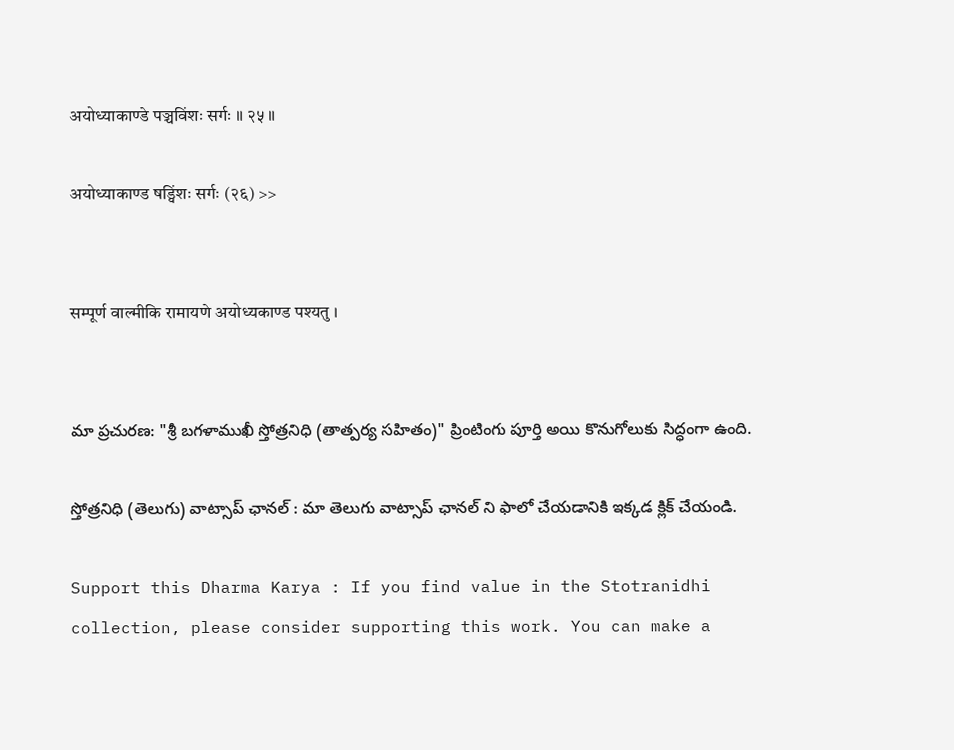अयोध्याकाण्डे पञ्चविंशः सर्गः ॥ २५ ॥

अयोध्याकाण्ड षड्विंशः सर्गः (२६) >>


सम्पूर्ण वाल्मीकि रामायणे अयोध्यकाण्ड पश्यतु ।


మా ప్రచురణ: "శ్రీ బగళాముఖీ స్తోత్రనిధి (తాత్పర్య సహితం)" ప్రింటింగు పూర్తి అయి కొనుగోలుకు సిద్ధంగా ఉంది.

స్తోత్రనిధి (తెలుగు) వాట్సాప్ ఛానల్ : మా తెలుగు వాట్సాప్ ఛానల్ ని ఫాలో చేయడానికి ఇక్కడ క్లిక్ చేయండి.

Support this Dharma Karya : If you find value in the Stotranidhi collection, please consider supporting this work. You can make a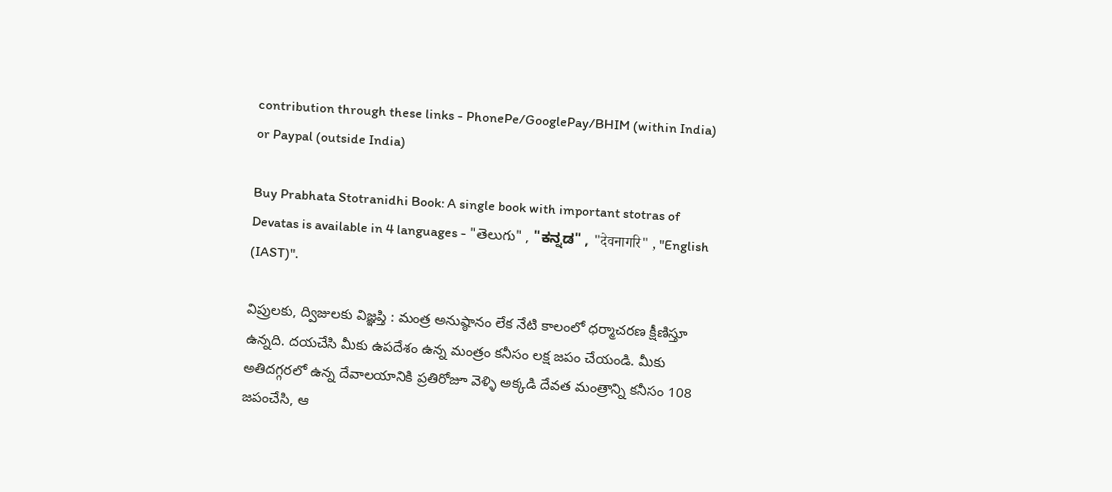contribution through these links - PhonePe/GooglePay/BHIM (within India) or Paypal (outside India)

Buy Prabhata Stotranidhi Book: A single book with important stotras of Devatas is available in 4 languages - "తెలుగు" , "ಕನ್ನಡ" , "देवनागरि" , "English (IAST)".

విప్రులకు, ద్విజులకు విజ్ఞప్తి : మంత్ర అనుష్ఠానం లేక నేటి కాలంలో ధర్మాచరణ క్షీణిస్తూ ఉన్నది. దయచేసి మీకు ఉపదేశం ఉన్న మంత్రం కనీసం లక్ష జపం చేయండి. మీకు అతిదగ్గరలో ఉన్న దేవాలయానికి ప్రతిరోజూ వెళ్ళి అక్కడి దేవత మంత్రాన్ని కనీసం 108 జపంచేసి, ఆ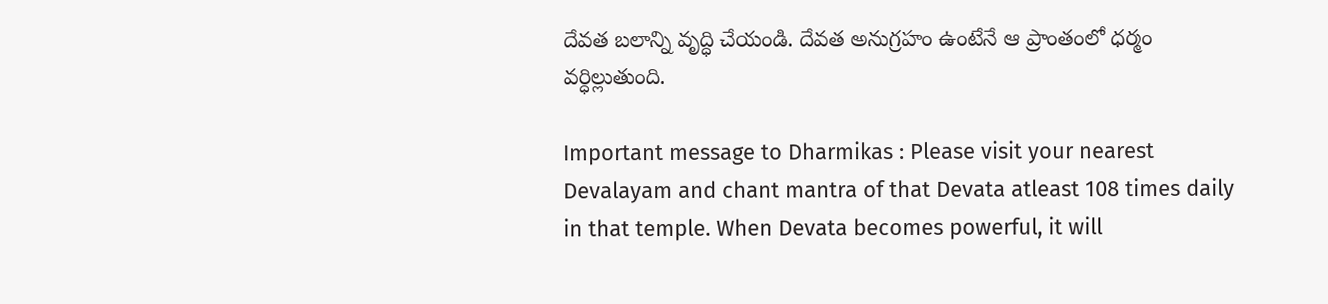దేవత బలాన్ని వృద్ధి చేయండి. దేవత అనుగ్రహం ఉంటేనే ఆ ప్రాంతంలో ధర్మం వర్ధిల్లుతుంది.

Important message to Dharmikas : Please visit your nearest Devalayam and chant mantra of that Devata atleast 108 times daily in that temple. When Devata becomes powerful, it will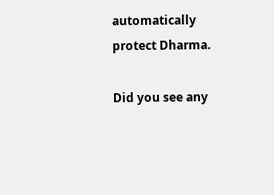automatically protect Dharma.

Did you see any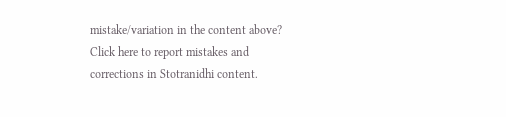mistake/variation in the content above? Click here to report mistakes and corrections in Stotranidhi content.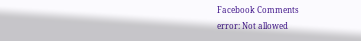Facebook Comments
error: Not allowed